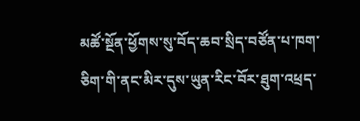མཚོ་སྔོན་ཕྱོགས་སུ་བོད་ཆབ་སྲིད་བཙོན་པ་ཁག་ཅིག་གི་ནང་མིར་དུས་ཡུན་རིང་བོར་ཐུག་འཕྲད་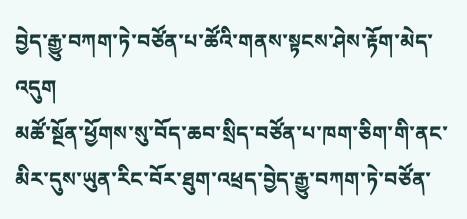བྱེད་རྒྱུ་བཀག་ཏེ་བཙོན་པ་ཚོའི་གནས་སྟངས་ཤེས་རྟོག་མེད་འདུག
མཚོ་སྔོན་ཕྱོགས་སུ་བོད་ཆབ་སྲིད་བཙོན་པ་ཁག་ཅིག་གི་ནང་མིར་དུས་ཡུན་རིང་བོར་ཐུག་འཕྲད་བྱེད་རྒྱུ་བཀག་ཏེ་བཙོན་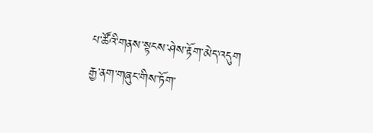པ་ཚོའི་གནས་སྟངས་ཤེས་རྟོག་མེད་འདུག
རྒྱ་ནག་གཞུང་གིས་ཏོག་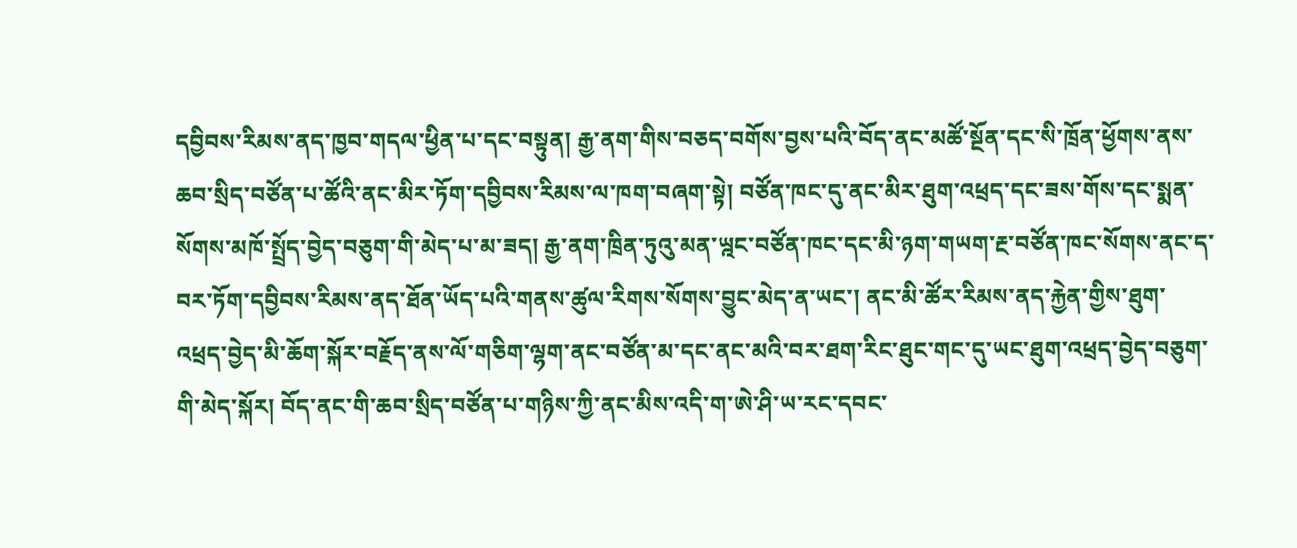དབྱིབས་རིམས་ནད་ཁྱབ་གདལ་ཕྱིན་པ་དང་བསྟུན། རྒྱ་ནག་གིས་བཅད་བགོས་བྱས་པའི་བོད་ནང་མཚོ་སྔོན་དང་སི་ཁྲོན་ཕྱོགས་ནས་ཆབ་སྲིད་བཙོན་པ་ཚོའི་ནང་མིར་ཏོག་དབྱིབས་རིམས་ལ་ཁག་བཞག་སྟེ། བཙོན་ཁང་དུ་ནང་མིར་ཐུག་འཕྲད་དང་ཟས་གོས་དང་སྨན་སོགས་མཁོ་སྤྲོད་བྱེད་བཅུག་གི་མེད་པ་མ་ཟད། རྒྱ་ནག་ཁྲིན་ཏུའུ་མན་ཡྰང་བཙོན་ཁང་དང་མི་ཉག་གཡག་རྔ་བཙོན་ཁང་སོགས་ནང་ད་བར་ཏོག་དབྱིབས་རིམས་ནད་ཐོན་ཡོད་པའི་གནས་ཚུལ་རིགས་སོགས་བྱུང་མེད་ན་ཡང་། ནང་མི་ཚོར་རིམས་ནད་རྐྱེན་གྱིས་ཐུག་འཕྲད་བྱེད་མི་ཆོག་སྐོར་བརྗོད་ནས་ལོ་གཅིག་ལྷག་ནང་བཙོན་མ་དང་ནང་མའི་བར་ཐག་རིང་ཐུང་གང་དུ་ཡང་ཐུག་འཕྲད་བྱེད་བཅུག་གི་མེད་སྐོར། བོད་ནང་གི་ཆབ་སྲིད་བཙོན་པ་གཉིས་ཀྱི་ནང་མིས་འདི་ག་ཨེ་ཤི་ཡ་རང་དབང་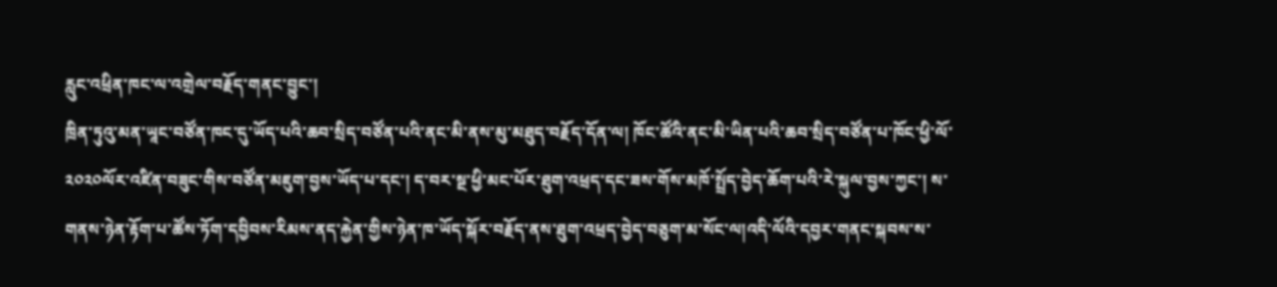རླུང་འཕྲིན་ཁང་ལ་འགྲེལ་བརྗོད་གནང་བྱུང་།
ཁྲིན་ཏུའུ་མན་ཡཱང་བཙོན་ཁང་དུ་ཡོད་པའི་ཆབ་སྲིད་བཙོན་པའི་ནང་མི་ནས་མུ་མཐུད་བརྗོད་དོན་ལ། ཁོང་ཚོའི་ནང་མི་ཡིན་པའི་ཆབ་སྲིད་བཙོན་པ་ཁོང་ཕྱི་ལོ་༢༠༢༠ལོར་འཛིན་བཟུང་གིས་བཙོན་མཇུག་བྱས་ཡོད་པ་དང་། ད་བར་སྔ་ཕྱི་མང་པོར་ཐུག་འཕྲད་དང་ཟས་གོས་མཁོ་སྤྲོད་བྱེད་ཆོག་པའི་རེ་སྐུལ་བྱས་ཀྱང་། ས་གནས་ཉེན་རྟོག་པ་ཚོས་ཏོག་དབྱིབས་རིམས་ནད་རྐྱེན་གྱིས་ཉེན་ཁ་ཡོད་སྐོར་བརྗོད་ནས་ཐུག་འཕྲད་བྱེད་བཅུག་མ་སོང་ལ།འདི་ལོའི་དབྱར་གནང་སྐབས་ས་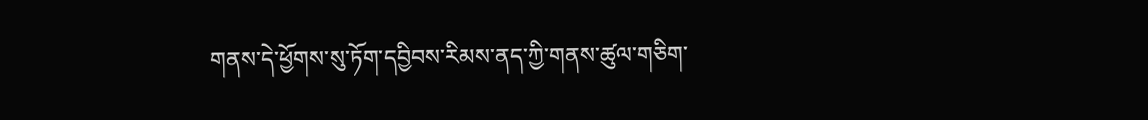གནས་དེ་ཕྱོགས་སུ་ཏོག་དབྱིབས་རིམས་ནད་ཀྱི་གནས་ཚུལ་གཅིག་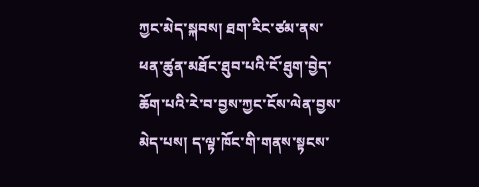ཀྱང་མེད་སྐབས། ཐག་རིང་ཙམ་ནས་ཕན་ཚུན་མཐོང་ཐུབ་པའི་ངོ་ཐུག་བྱེད་ཆོག་པའི་རེ་བ་བྱས་ཀྱང་ངོས་ལེན་བྱས་མེད་པས། ད་ལྟ་ཁོང་གི་གནས་སྟངས་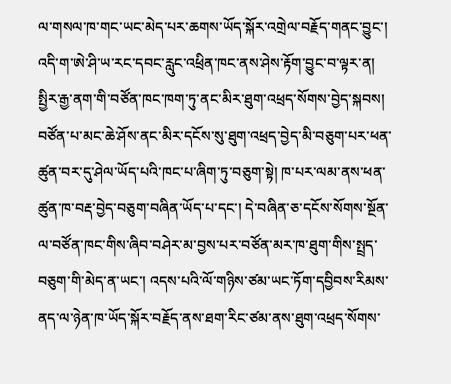ལ་གསལ་ཁ་གང་ཡང་མེད་པར་ཆགས་ཡོད་སྐོར་འགྲེལ་བརྗོད་གནང་བྱུང་།
འདི་ག་ཨེ་ཤི་ཡ་རང་དབང་རླུང་འཕྲིན་ཁང་ནས་ཤེས་རྟོག་བྱུང་བ་ལྟར་ན། སྤྱིར་རྒྱ་ནག་གི་བཙོན་ཁང་ཁག་ཏུ་ནང་མིར་ཐུག་འཕྲད་སོགས་བྱེད་སྐབས། བཙོན་པ་མང་ཆེ་ཤོས་ནང་མིར་དངོས་སུ་ཐུག་འཕྲད་བྱེད་མི་བཅུག་པར་ཕན་ཚུན་བར་དུ་ཤེལ་ཡོད་པའི་ཁང་པ་ཞིག་ཏུ་བཅུག་སྟེ། ཁ་པར་ལམ་ནས་ཕན་ཚུན་ཁ་བརྡ་བྱེད་བཅུག་བཞིན་ཡོད་པ་དང་། དེ་བཞིན་ཅ་དངོས་སོགས་སྔོན་ལ་བཙོན་ཁང་གིས་ཞིབ་བཤེར་མ་བྱས་པར་བཙོན་མར་ཁ་ཐུག་གིས་སྤྲད་བཅུག་གི་མེད་ན་ཡང་། འདས་པའི་ལོ་གཉིས་ཙམ་ཡང་ཏོག་དབྱིབས་རིམས་ནད་ལ་ཉེན་ཁ་ཡོད་སྐོར་བརྗོད་ནས་ཐག་རིང་ཙམ་ནས་ཐུག་འཕྲད་སོགས་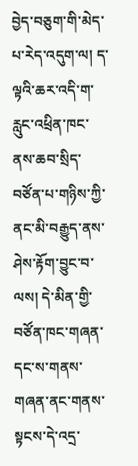བྱེད་བཅུག་གི་མེད་པ་རེད་འདུག་ལ། ད་ལྟའི་ཆར་འདི་ག་རླུང་འཕྲིན་ཁང་ནས་ཆབ་སྲིད་བཙོན་པ་གཉིས་ཀྱི་ནང་མི་བརྒྱུད་ནས་ཤེས་རྟོག་བྱུང་བ་ལས། དེ་མིན་གྱི་བཙོན་ཁང་གཞན་དང་ས་གནས་གཞན་ནང་གནས་སྟངས་དེ་འདྲ་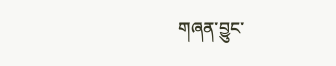གཞན་བྱུང་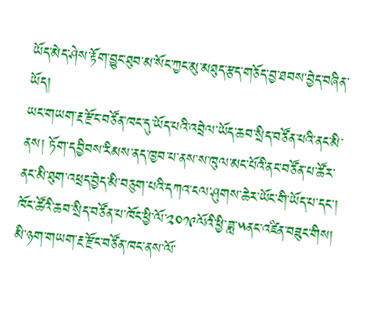ཡོད་མེད་ཤེས་རྟོག་བྱུང་ཐུབ་མ་སོང་ཀྱང་མུ་མཐུད་རྩད་གཅོད་བྱ་ཐབས་བྱེད་བཞིན་ཡོད།
ཡང་གཡག་རྔ་རྫོང་བཙོན་ཁང་དུ་ཡོད་པའི་འབྲེལ་ཡོད་ཆབ་སྲིད་བཙོན་པའི་ནང་མི་ནས། ཏོག་དབྱིབས་རིམས་ནད་ཁྱབ་པ་ནས་ས་ཁུལ་མང་པོའི་ནང་བཙོན་པ་ཚོར་ནང་མི་ཐུག་འཕྲད་བྱེད་མི་བཅུག་པའི་དཀའ་ངལ་ཤུགས་ཆེར་ཡོང་གི་ཡོད་པ་དང་། ཁོང་ཚོའི་ཆབ་སྲིད་བཙོན་པ་ཁོང་ཕྱི་ལོ་༢༠༡༩ལོའི་ཕྱི་ཟླ་༥ནང་འཛིན་བཟུང་གིས། མི་ཉག་གཡག་རྔ་རྫོང་བཙོན་ཁང་ནས་ལོ་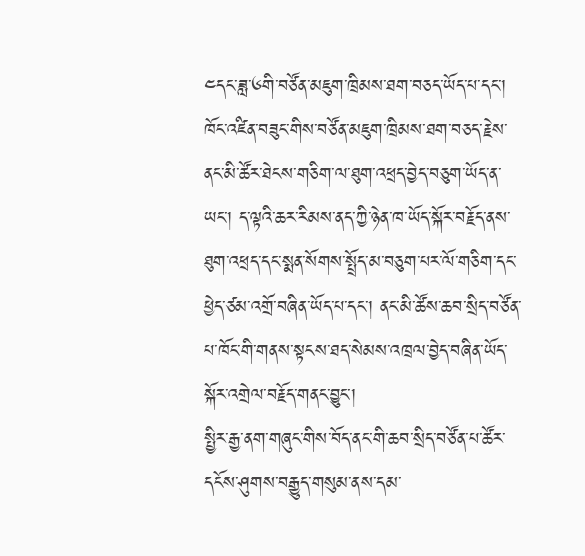༤དང་ཟླ་༦གི་བཙོན་མཇུག་ཁྲིམས་ཐག་བཅད་ཡོད་པ་དང་། ཁོང་འཛིན་བཟུང་གིས་བཙོན་མཇུག་ཁྲིམས་ཐག་བཅད་རྗེས་ནང་མི་ཚོར་ཐེངས་གཅིག་ལ་ཐུག་འཕྲད་བྱེད་བཅུག་ཡོད་ན་ཡང་། ད་ལྟའི་ཆར་རིམས་ནད་ཀྱི་ཉེན་ཁ་ཡོད་སྐོར་བརྗོད་ནས་ཐུག་འཕྲད་དང་སྨན་སོགས་སྤྲོད་མ་བཅུག་པར་ལོ་གཅིག་དང་ཕྱེད་ཙམ་འགྲོ་བཞིན་ཡོད་པ་དང་། ནང་མི་ཚོས་ཆབ་སྲིད་བཙོན་པ་ཁོང་གི་གནས་སྟངས་ཐད་སེམས་འཁྲལ་བྱེད་བཞིན་ཡོད་སྐོར་འགྲེལ་བརྗོད་གནང་བྱུང་།
སྤྱིར་རྒྱ་ནག་གཞུང་གིས་བོད་ནང་གི་ཆབ་སྲིད་བཙོན་པ་ཚོར་དངོས་ཤུགས་བརྒྱུད་གསུམ་ནས་དམ་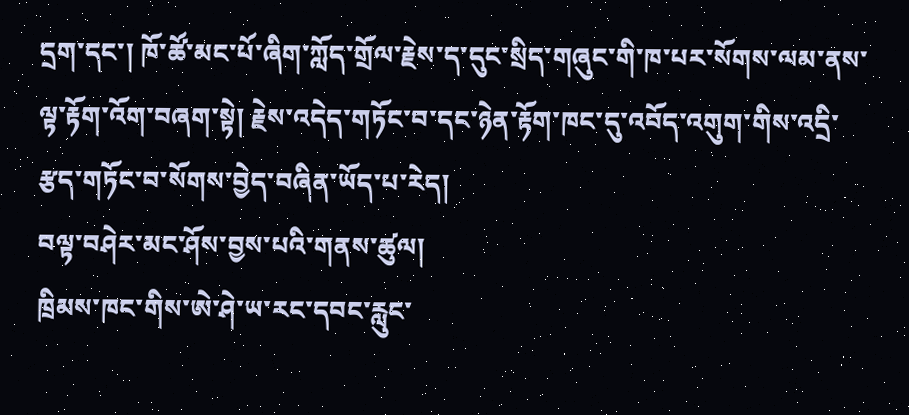དྲག་དང་། ཁོ་ཚོ་མང་པོ་ཞིག་ཀློད་གྲོལ་རྗེས་ད་དུང་སྲིད་གཞུང་གི་ཁ་པར་སོགས་ལམ་ནས་ལྟ་རྟོག་འོག་བཞག་སྟེ། རྗེས་འདེད་གཏོང་བ་དང་ཉེན་རྟོག་ཁང་དུ་འབོད་འགུག་གིས་འདྲི་རྩད་གཏོང་བ་སོགས་བྱེད་བཞིན་ཡོད་པ་རེད།
བལྟ་བཤེར་མང་ཤོས་བྱས་པའི་གནས་ཚུལ།
ཁྲིམས་ཁང་གིས་ཨེ་ཤེ་ཡ་རང་དབང་རླུང་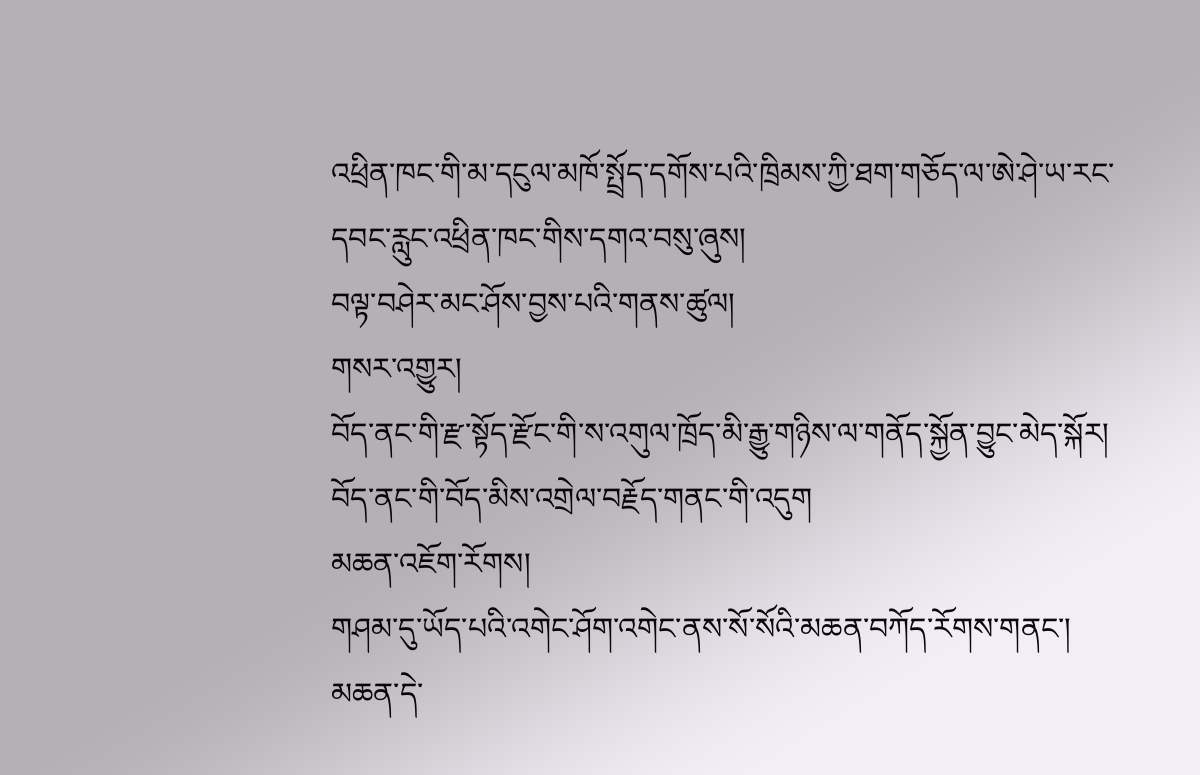འཕྲིན་ཁང་གི་མ་དངུལ་མཁོ་སྤྲོད་དགོས་པའི་ཁྲིམས་ཀྱི་ཐག་གཅོད་ལ་ཨེ་ཤེ་ཡ་རང་དབང་རླུང་འཕྲིན་ཁང་གིས་དགའ་བསུ་ཞུས།
བལྟ་བཤེར་མང་ཤོས་བྱས་པའི་གནས་ཚུལ།
གསར་འགྱུར།
བོད་ནང་གི་རྫ་སྟོད་རྫོང་གི་ས་འགུལ་ཁྲོད་མི་རྒྱུ་གཉིས་ལ་གནོད་སྐྱོན་བྱུང་མེད་སྐོར། བོད་ནང་གི་བོད་མིས་འགྲེལ་བརྗོད་གནང་གི་འདུག
མཆན་འཇོག་རོགས།
གཤམ་དུ་ཡོད་པའི་འགེང་ཤོག་འགེང་ནས་སོ་སོའི་མཆན་བཀོད་རོགས་གནང་། མཆན་དེ་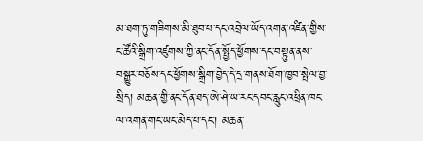མ་ཐག་ཏུ་གཟིགས་མི་ཐུབ་པ་དང་འབྲེལ་ཡོད་འགན་འཛིན་གྱིས་ང་ཚོའི་སྒྲིག་འཛུགས་ཀྱི་ནང་དོན་སྤྱོད་ཕྱོགས་དང་བསྟུན་ནས་བསྒྱུར་བཅོས་དང་ཕྱོགས་སྒྲིག་བྱེད་དེ་དྲ་གནས་ཐོག་ཁྱབ་སྤེལ་བྱ་སྲིད། མཆན་གྱི་ནང་དོན་ཐད་ཨེ་ཤེ་ཡ་རང་དབང་རླུང་འཕྲིན་ཁང་ལ་འགན་གང་ཡང་མེད་པ་དང་། མཆན་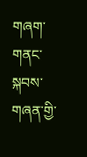གཞག་གནང་སྐབས་གཞན་གྱི་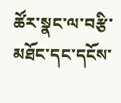ཚོར་སྣང་ལ་བརྩི་མཐོང་དང་དངོས་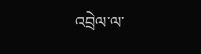འབྲེལ་ལ་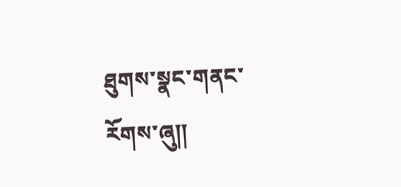ཐུགས་སྣང་གནང་རོགས་ཞུ༎